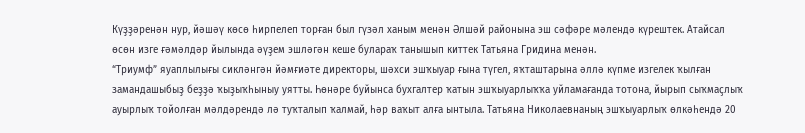Күҙҙәренән нур, йәшәү көсө һирпелеп торған был гүзәл ханым менән Әлшәй районына эш сәфәре мәлендә күрештек. Атайсал өсөн изге ғәмәлдәр йылында әүҙем эшләгән кеше булараҡ танышып киттек Татьяна Гридина менән.
“Триумф” яуаплылығы сикләнгән йәмғиәте директоры, шәхси эшҡыуар ғына түгел, яҡташтарына әллә күпме изгелек ҡылған замандашыбыҙ беҙҙә ҡыҙыҡһыныу уятты. Һөнәре буйынса бухгалтер ҡатын эшҡыуарлыҡҡа уйламағанда тотона, йырып сыҡмаҫлыҡ ауырлыҡ тойолған мәлдәрендә лә туҡталып ҡалмай, һәр ваҡыт алға ынтыла. Татьяна Николаевнаның эшҡыуарлыҡ өлкәһендә 20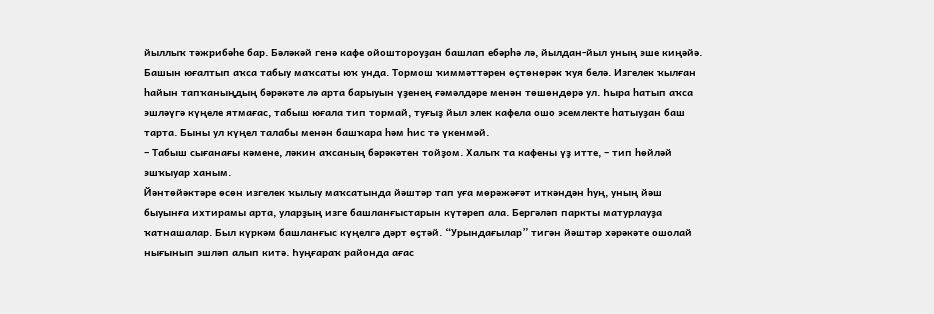йыллыҡ тәжрибәһе бар. Бәләкәй генә кафе ойоштороуҙан башлап ебәрһә лә, йылдан-йыл уның эше киңәйә.
Башын юғалтып аҡса табыу маҡсаты юҡ унда. Тормош ҡиммәттәрен өҫтөнөрәк ҡуя белә. Изгелек ҡылған һайын тапҡаныңдың бәрәкәте лә арта барыуын үҙенең ғәмәлдәре менән төшөндөрә ул. Һыра һатып аҡса эшләүгә күңеле ятмағас, табыш юғала тип тормай, туғыҙ йыл элек кафела ошо эсемлекте һатыуҙан баш тарта. Быны ул күңел талабы менән башҡара һәм һис тә үкенмәй.
– Табыш сығанағы кәмене, ләкин аҡсаның бәрәкәтен тойҙом. Халыҡ та кафены үҙ итте, – тип һөйләй эшҡыуар ханым.
Йәнтөйәктәре өсөн изгелек ҡылыу маҡсатында йәштәр тап уға мөрәжәғәт иткәндән һуң, уның йәш быуынға ихтирамы арта, уларҙың изге башланғыстарын күтәреп ала. Бергәләп паркты матурлауҙа ҡатнашалар. Был күркәм башланғыс күңелгә дәрт өҫтәй. “Урындағылар” тигән йәштәр хәрәкәте ошолай нығынып эшләп алып китә. Һуңғараҡ районда ағас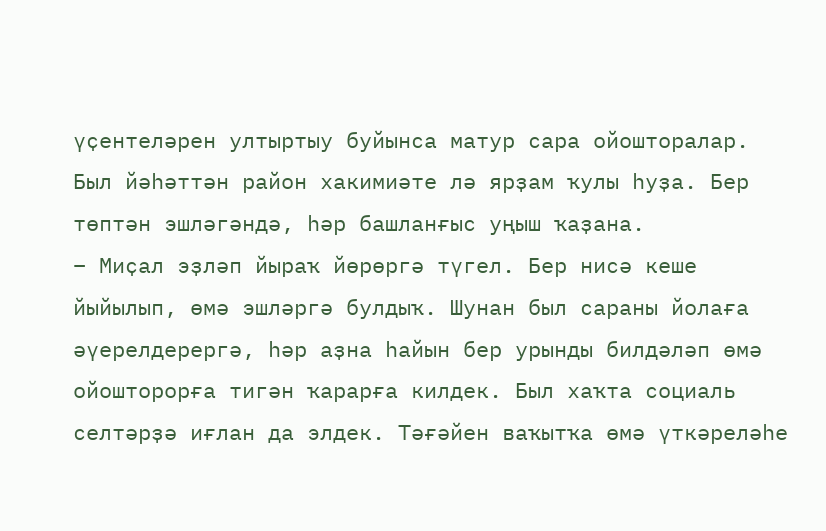үҫентеләрен ултыртыу буйынса матур сара ойошторалар. Был йәһәттән район хакимиәте лә ярҙам ҡулы һуҙа. Бер төптән эшләгәндә, һәр башланғыс уңыш ҡаҙана.
– Миҫал эҙләп йыраҡ йөрөргә түгел. Бер нисә кеше йыйылып, өмә эшләргә булдыҡ. Шунан был сараны йолаға әүерелдерергә, һәр аҙна һайын бер урынды билдәләп өмә ойошторорға тигән ҡарарға килдек. Был хаҡта социаль селтәрҙә иғлан да элдек. Тәғәйен ваҡытҡа өмә үткәреләһе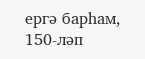ергә барһам, 150-ләп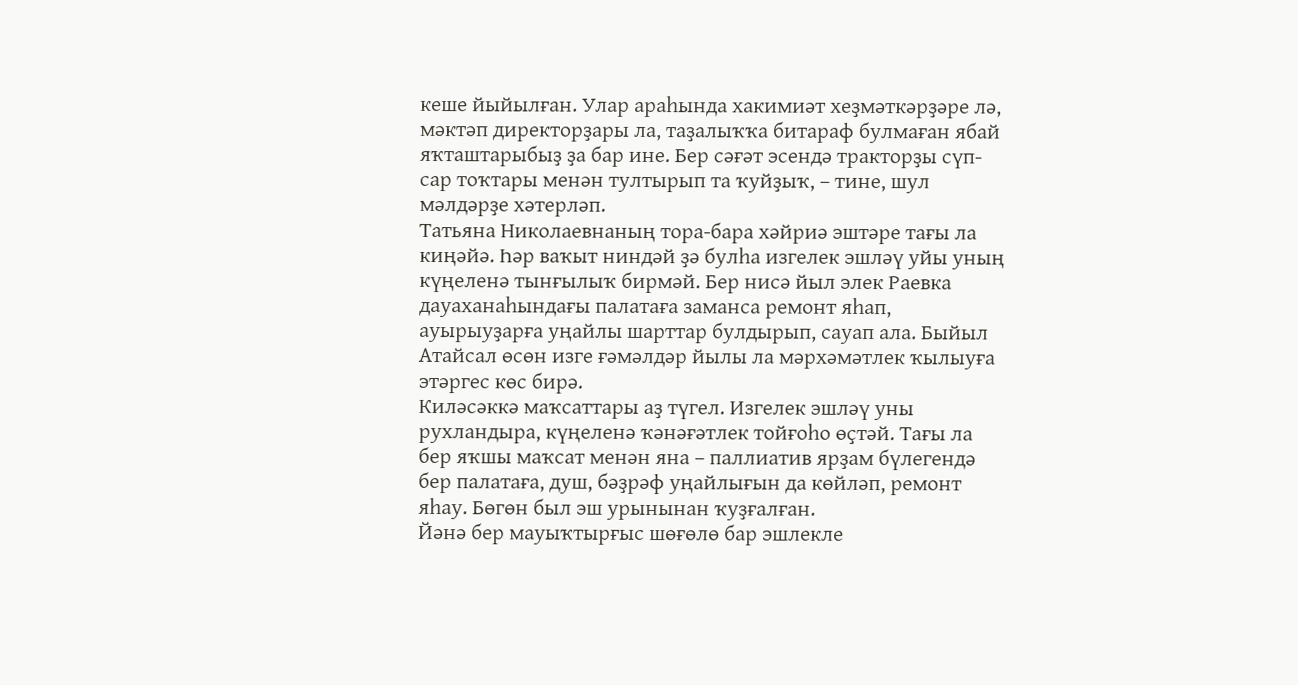кеше йыйылған. Улар араһында хакимиәт хеҙмәткәрҙәре лә, мәктәп директорҙары ла, таҙалыҡҡа битараф булмаған ябай яҡташтарыбыҙ ҙа бар ине. Бер сәғәт эсендә тракторҙы сүп-сар тоҡтары менән тултырып та ҡуйҙыҡ, – тине, шул мәлдәрҙе хәтерләп.
Татьяна Николаевнаның тора-бара хәйриә эштәре тағы ла киңәйә. Һәр ваҡыт ниндәй ҙә булһа изгелек эшләү уйы уның күңеленә тынғылыҡ бирмәй. Бер нисә йыл элек Раевка дауаханаһындағы палатаға заманса ремонт яһап, ауырыуҙарға уңайлы шарттар булдырып, сауап ала. Быйыл Атайсал өсөн изге ғәмәлдәр йылы ла мәрхәмәтлек ҡылыуға этәргес көс бирә.
Киләсәккә маҡсаттары аҙ түгел. Изгелек эшләү уны рухландыра, күңеленә ҡәнәғәтлек тойғоһо өҫтәй. Тағы ла бер яҡшы маҡсат менән яна – паллиатив ярҙам бүлегендә бер палатаға, душ, бәҙрәф уңайлығын да көйләп, ремонт яһау. Бөгөн был эш урынынан ҡуҙғалған.
Йәнә бер мауыҡтырғыс шөғөлө бар эшлекле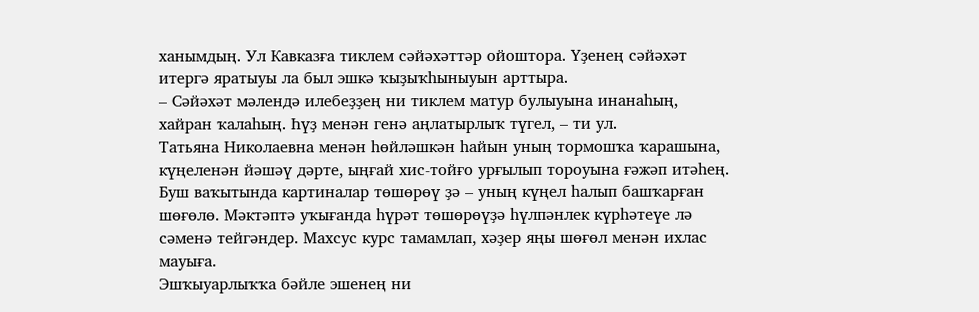ханымдың. Ул Кавказға тиклем сәйәхәттәр ойоштора. Үҙенең сәйәхәт итергә яратыуы ла был эшкә ҡыҙыҡһыныуын арттыра.
– Сәйәхәт мәлендә илебеҙҙең ни тиклем матур булыуына инанаһың, хайран ҡалаһың. Һүҙ менән генә аңлатырлыҡ түгел, – ти ул.
Татьяна Николаевна менән һөйләшкән һайын уның тормошҡа ҡарашына, күңеленән йәшәү дәрте, ыңғай хис-тойғо урғылып тороуына ғәжәп итәһең.
Буш ваҡытында картиналар төшөрөү ҙә – уның күңел һалып башҡарған шөғөлө. Мәктәптә уҡығанда һүрәт төшөрөүҙә һүлпәнлек күрһәтеүе лә сәменә тейгәндер. Махсус курс тамамлап, хәҙер яңы шөғөл менән ихлас мауыға.
Эшҡыуарлыҡҡа бәйле эшенең ни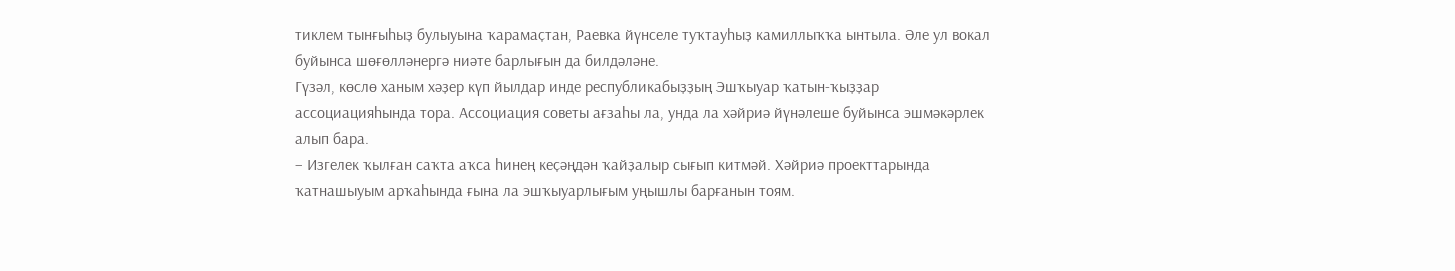тиклем тынғыһыҙ булыуына ҡарамаҫтан, Раевка йүнселе туҡтауһыҙ камиллыҡҡа ынтыла. Әле ул вокал буйынса шөғөлләнергә ниәте барлығын да билдәләне.
Гүзәл, көслө ханым хәҙер күп йылдар инде республикабыҙҙың Эшҡыуар ҡатын-ҡыҙҙар ассоциацияһында тора. Ассоциация советы ағзаһы ла, унда ла хәйриә йүнәлеше буйынса эшмәкәрлек алып бара.
– Изгелек ҡылған саҡта аҡса һинең кеҫәңдән ҡайҙалыр сығып китмәй. Хәйриә проекттарында ҡатнашыуым арҡаһында ғына ла эшҡыуарлығым уңышлы барғанын тоям.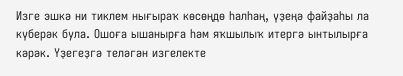Изге эшкә ни тиклем нығыраҡ көсөңдө һалһаң, үҙеңә файҙаһы ла күберәк була. Ошоға ышанырға һәм яҡшылыҡ итергә ынтылырға кәрәк. Үҙегеҙгә теләгән изгелекте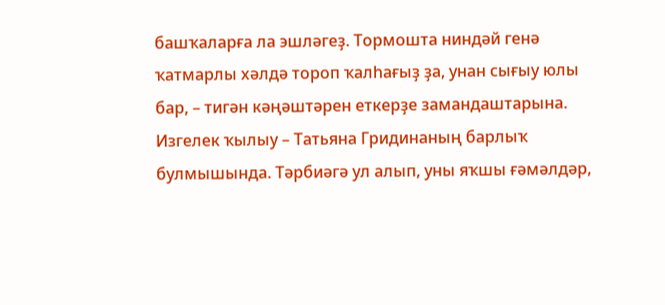башҡаларға ла эшләгеҙ. Тормошта ниндәй генә ҡатмарлы хәлдә тороп ҡалһағыҙ ҙа, унан сығыу юлы бар, – тигән кәңәштәрен еткерҙе замандаштарына.
Изгелек ҡылыу – Татьяна Гридинаның барлыҡ булмышында. Тәрбиәгә ул алып, уны яҡшы ғәмәлдәр,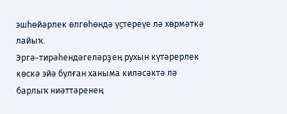эшһөйәрлек өлгөһөндә үҫтереүе лә хөрмәткә лайыҡ.
Эргә-тирәһендәгеләрҙең рухын күтәрерлек көскә эйә булған ханыма киләсәктә лә барлыҡ ниәттәренең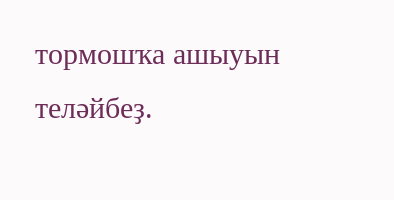тормошҡа ашыуын теләйбеҙ.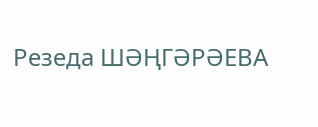Резеда ШӘҢГӘРӘЕВА